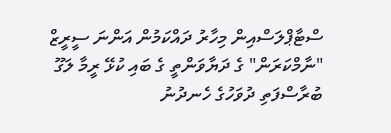ސްޓާޕްލަސްއިން މިހާރު ދައްކަމުން އަންނަ ސީރީޒް "ނާމްކަރަން" ގެ ދަޔާވަންތީ ގެ ބައި ކުޅޭ ރީމާ ލަގޫ ބުރާސްފަތި ދުވަހުގެ ހެނދުނު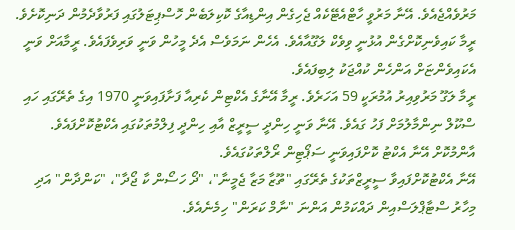މަރުވެއްޖެއެވެ. އޭނާ މަރުވީ ހާޓްއެޓޭކެއް ޖެހިގެން އިންޑިއާގެ ކޮކިލަބެން ހޮސްޕިޓަލުގައި ފަރުވާދެމުން ދަނިކޮށެވެ. ރީމާ ކައިވެނިކޮށްގެން އުޅުނީ ވިވެކް ލަގޫއާއެވެ. އެހެން ނަމަވެސް އެދެ މީހުން ވަނީ ވަރިވެފައެވެ. ރީމާއަށް ވަނީ އެކައިވެންޏަށް އަންހެން ކުއްޖަކު ލިބިފައެވެ.
ރީމާ ލަގޫ މަރުވިއިރު އުމުރަކީ 59 އަހަރެވެ. ރީމާ އޭނާގެ އެކްޓިން ކެރިއާ ފަށާފައިވަނީ 1970 އިގެ ތެރޭގައި ހައި ސްކޫލް ނިންމާލުމަށް ފަހު ގައެވެ. އޭނާ ވަނީ ހިންދީ ސީރީޒް އާއި ހިންދީ ފިލްމުތަކުގައި އެކްޓުކޮށްފައެވެ. އާންމުކޮށް އޭނާ އެކްޓު ކޮށްފައިވަނީ ސަޕޯޓިން ރޯލްތަކުގައެވެ.
އޭނާ އެކްޓުކޮށްފައިވާ ސީރީޒްތަކުގެ ތެރޭގައި "ތޫޒާ މަޒާ ޖެމީނާ"، "ދޯ ހަސޯން ކާ ޖޯދާ"، "ކަންދާން" އަދި މިހާރު ސްޓާޕްލަސްއިން ދައްކަމުން އަންނަ "ނާމް ކަރަން" ހިމެނެއެވެ.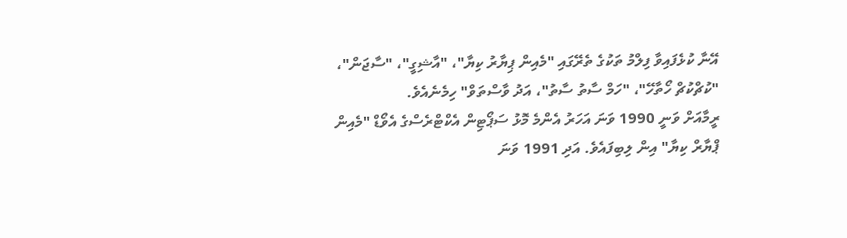އޭނާ ކުޅެފައިވާ ފިލްމު ތަކުގެ ތެރޭގައި "މެއިން ޕިޔާރު ކިޔާ"، "އާޝިގީ"، "ސާޖަން"، "ކުޗްކުޗް ހޯތާހޭ"، "ހަމް ސާތު ސާތު"، އަދު ވާސްތަވް" ހިމެނެއެވެ.
ރީމާއަށް ވަނީ 1990 ވަނަ އަހަރު އެންމެ މޮޅު ސަޕޯޓިން އެކްޓްރެސްގެ އެވޯޑް "މެއިން ޕްޔާރް ކިޔާ" އިން ލިބިފައެވެ. އަދި 1991 ވަނަ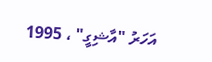އަހަރު "އާޝިގީ" ، 1995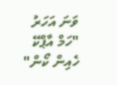ވަނަ އަހަރު "ހަމް އާޕްކޭ ހެއިން ކޯން"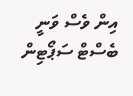އިން ވެސް ވަނީ ބެސްޓް ސަޕޯޓިން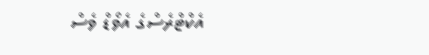އެކްޓްރެސްގެ އެވޯޑް ވެސް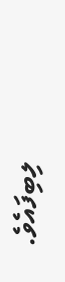ލިބިފައެވެ.